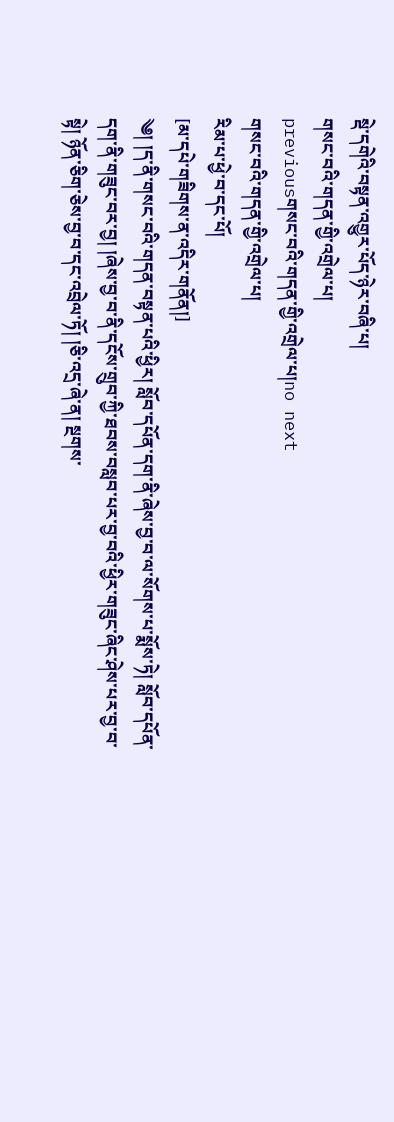སྡེ་དགེའི་བསྟན་འགྱུར་པོད་ཉེར་བཞི་པ།
གསང་བའི་གདན་གྱི་འགྲེལ་པ།
previousགསང་བའི་གདན་གྱི་འགྲེལ་པ།no next
གསང་བའི་གདན་གྱི་འགྲེལ་པ།
རིམ་པ་ཕྱེ་བ་དང་པོ།
[མ་དཔེ་གཟིགས་ན་འདིར་གནོན།]
༄། །ད་ནི་གསང་བའི་གདན་བསྟན་པའི་ཕྱིར། སློབ་དཔོན་དག་ནི་ཞེས་བྱ་བ་ལ་སོགས་པ་སྨོས་ཏེ། སློབ་དཔོན་དག་ནི་གཟུང་བར་བྱ། །ཞེས་བྱ་བ་ནི་དངོས་གྲུབ་ཀྱི་ཐབས་བསླབ་པར་བྱ་བའི་ཕྱིར་གཟུང་ཞིང་ཤེས་པར་བྱ་བ་སྟེ། ཉོན་ཅིག་ཅེས་བྱ་བ་དང་འབྲེལ་ཏོ། །ཅི་འདྲ་ཞེ་ན། སྔགས་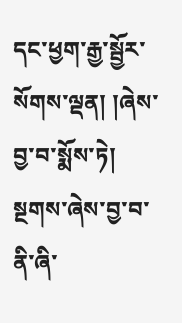དང་ཕྱག་རྒྱ་སྦྱོར་སོགས་ལྡན། །ཞེས་བྱ་བ་སྨོས་ཏེ། སྔགས་ཞེས་བྱ་བ་ནི་ཞི་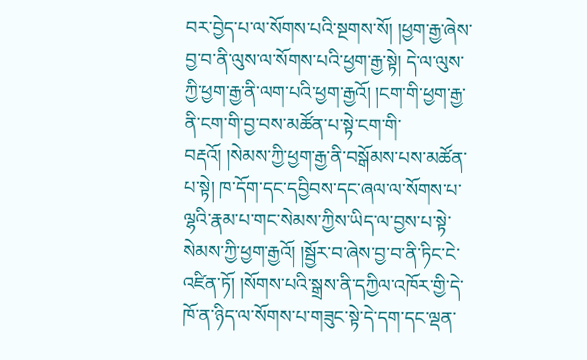བར་བྱེད་པ་ལ་སོགས་པའི་སྔགས་སོ། །ཕྱག་རྒྱ་ཞེས་བྱ་བ་ནི་ལུས་ལ་སོགས་པའི་ཕྱག་རྒྱ་སྟེ། དེ་ལ་ལུས་ཀྱི་ཕྱག་རྒྱ་ནི་ལག་པའི་ཕྱག་རྒྱའོ། །ངག་གི་ཕྱག་རྒྱ་ནི་ངག་གི་བྱ་བས་མཚོན་པ་སྟེ་ངག་གི་བརྡའོ། །སེམས་ཀྱི་ཕྱག་རྒྱ་ནི་བསྒོམས་པས་མཚོན་པ་སྟེ། ཁ་དོག་དང་དབྱིབས་དང་ཞལ་ལ་སོགས་པ་ལྷའི་རྣམ་པ་གང་སེམས་ཀྱིས་ཡིད་ལ་བྱས་པ་སྟེ་སེམས་ཀྱི་ཕྱག་རྒྱའོ། །སྦྱོར་བ་ཞེས་བྱ་བ་ནི་ཏིང་ངེ་འཛིན་ཏོ། །སོགས་པའི་སྒྲས་ནི་དཀྱིལ་འཁོར་གྱི་དེ་ཁོ་ན་ཉིད་ལ་སོགས་པ་གཟུང་སྟེ་དེ་དག་དང་ལྡན་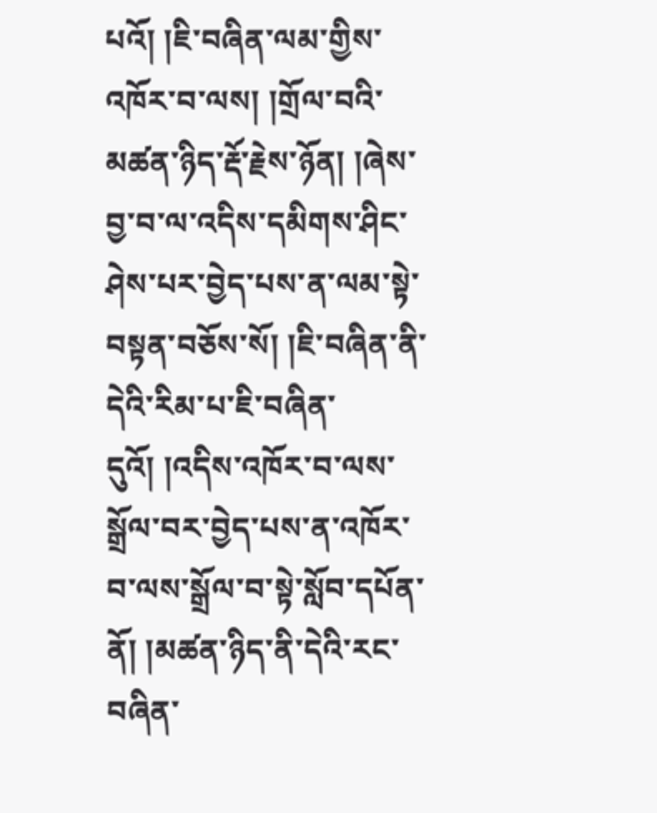པའོ། །ཇི་བཞིན་ལམ་གྱིས་འཁོར་བ་ལས། །གྲོལ་བའི་མཚན་ཉིད་རྡོ་རྗེས་ཉོན། །ཞེས་བྱ་བ་ལ་འདིས་དམིགས་ཤིང་ཤེས་པར་བྱེད་པས་ན་ལམ་སྟེ་བསྟན་བཅོས་སོ། །ཇི་བཞིན་ནི་དེའི་རིམ་པ་ཇི་བཞིན་དུའོ། །འདིས་འཁོར་བ་ལས་སྒྲོལ་བར་བྱེད་པས་ན་འཁོར་བ་ལས་སྒྲོལ་བ་སྟེ་སློབ་དཔོན་ནོ། །མཚན་ཉིད་ནི་དེའི་རང་བཞིན་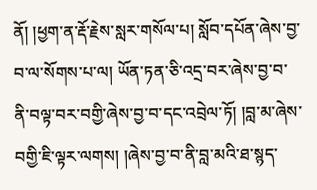ནོ། །ཕྱག་ན་རྡོ་རྗེས་སླར་གསོལ་པ། སློབ་དཔོན་ཞེས་བྱ་བ་ལ་སོགས་པ་ལ། ཡོན་ཏན་ཅི་འདྲ་བར་ཞེས་བྱ་བ་ནི་བལྟ་བར་བགྱི་ཞེས་བྱ་བ་དང་འབྲེལ་ཏོ། །བླ་མ་ཞེས་བགྱི་ཇི་ལྟར་ལགས། །ཞེས་བྱ་བ་ནི་བླ་མའི་ཐ་སྙད་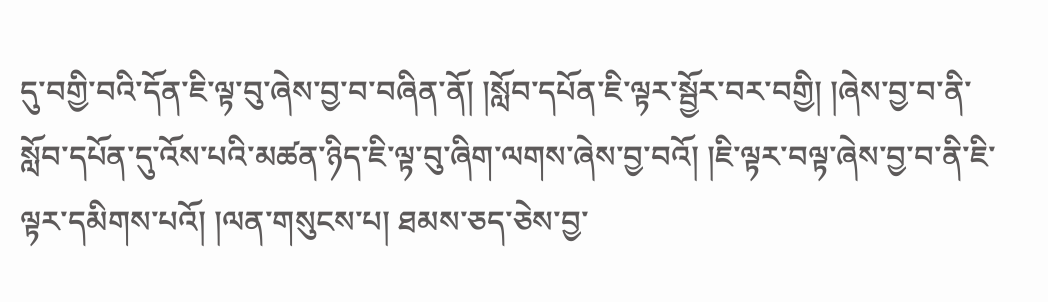དུ་བགྱི་བའི་དོན་ཇི་ལྟ་བུ་ཞེས་བྱ་བ་བཞིན་ནོ། །སློབ་དཔོན་ཇི་ལྟར་སྦྱོར་བར་བགྱི། །ཞེས་བྱ་བ་ནི་སློབ་དཔོན་དུ་འོས་པའི་མཚན་ཉིད་ཇི་ལྟ་བུ་ཞིག་ལགས་ཞེས་བྱ་བའོ། །ཇི་ལྟར་བལྟ་ཞེས་བྱ་བ་ནི་ཇི་ལྟར་དམིགས་པའོ། །ལན་གསུངས་པ། ཐམས་ཅད་ཅེས་བྱ་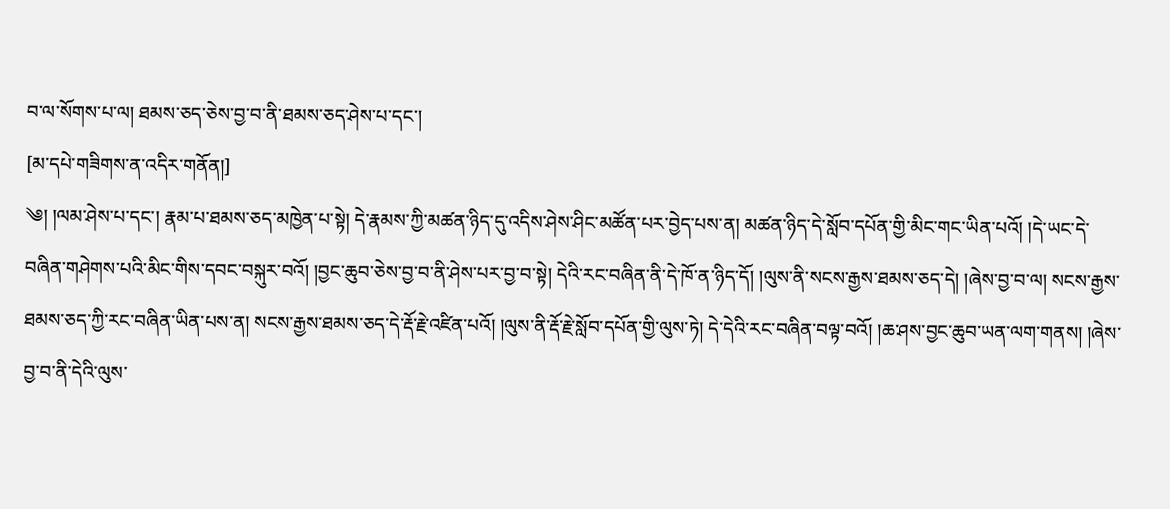བ་ལ་སོགས་པ་ལ། ཐམས་ཅད་ཅེས་བྱ་བ་ནི་ཐམས་ཅད་ཤེས་པ་དང་།
[མ་དཔེ་གཟིགས་ན་འདིར་གནོན།]
༄། །ལམ་ཤེས་པ་དང་། རྣམ་པ་ཐམས་ཅད་མཁྱེན་པ་སྟེ། དེ་རྣམས་ཀྱི་མཚན་ཉིད་དུ་འདིས་ཤེས་ཤིང་མཚོན་པར་བྱེད་པས་ན། མཚན་ཉིད་དེ་སློབ་དཔོན་གྱི་མིང་གང་ཡིན་པའོ། །དེ་ཡང་དེ་བཞིན་གཤེགས་པའི་མིང་གིས་དབང་བསྐུར་བའོ། །བྱང་ཆུབ་ཅེས་བྱ་བ་ནི་ཤེས་པར་བྱ་བ་སྟེ། དེའི་རང་བཞིན་ནི་དེ་ཁོ་ན་ཉིད་དོ། །ལུས་ནི་སངས་རྒྱས་ཐམས་ཅད་དེ། །ཞེས་བྱ་བ་ལ། སངས་རྒྱས་ཐམས་ཅད་ཀྱི་རང་བཞིན་ཡིན་པས་ན། སངས་རྒྱས་ཐམས་ཅད་དེ་རྡོ་རྗེ་འཛིན་པའོ། །ལུས་ནི་རྡོ་རྗེ་སློབ་དཔོན་གྱི་ལུས་ཏེ། དེ་དེའི་རང་བཞིན་བལྟ་བའོ། །ཆ་ཤས་བྱང་ཆུབ་ཡན་ལག་གནས། །ཞེས་བྱ་བ་ནི་དེའི་ལུས་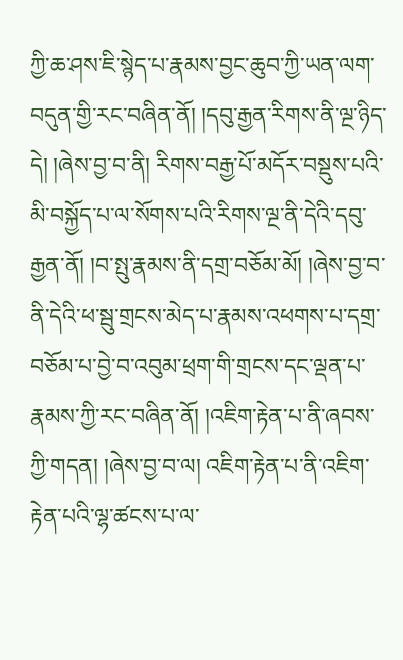ཀྱི་ཆ་ཤས་ཇི་སྙེད་པ་རྣམས་བྱང་ཆུབ་ཀྱི་ཡན་ལག་བདུན་གྱི་རང་བཞིན་ནོ། །དབུ་རྒྱན་རིགས་ནི་ལྔ་ཉིད་དེ། །ཞེས་བྱ་བ་ནི། རིགས་བརྒྱ་པོ་མདོར་བསྡུས་པའི་མི་བསྐྱོད་པ་ལ་སོགས་པའི་རིགས་ལྔ་ནི་དེའི་དབུ་རྒྱན་ནོ། །བ་སྤུ་རྣམས་ནི་དགྲ་བཅོམ་མོ། །ཞེས་བྱ་བ་ནི་དེའི་ཕ་སྦུ་གྲངས་མེད་པ་རྣམས་འཕགས་པ་དགྲ་བཅོམ་པ་བྱེ་བ་འབུམ་ཕྲག་གི་གྲངས་དང་ལྡན་པ་རྣམས་ཀྱི་རང་བཞིན་ནོ། །འཇིག་རྟེན་པ་ནི་ཞབས་ཀྱི་གདན། །ཞེས་བྱ་བ་ལ། འཇིག་རྟེན་པ་ནི་འཇིག་རྟེན་པའི་ལྷ་ཚངས་པ་ལ་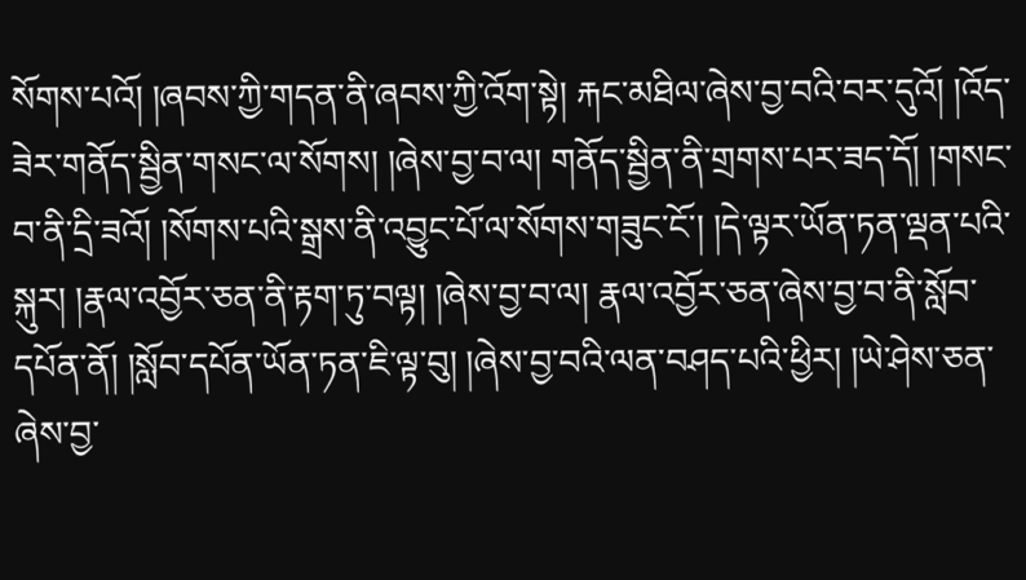སོགས་པའོ། །ཞབས་ཀྱི་གདན་ནི་ཞབས་ཀྱི་འོག་སྟེ། རྐང་མཐིལ་ཞེས་བྱ་བའི་བར་དུའོ། །འོད་ཟེར་གནོད་སྦྱིན་གསང་ལ་སོགས། །ཞེས་བྱ་བ་ལ། གནོད་སྦྱིན་ནི་གྲགས་པར་ཟད་དོ། །གསང་བ་ནི་དྲི་ཟའོ། །སོགས་པའི་སྒྲས་ནི་འབྱུང་པོ་ལ་སོགས་གཟུང་ངོ་། །དེ་ལྟར་ཡོན་ཏན་ལྡན་པའི་སྐུར། །རྣལ་འབྱོར་ཅན་ནི་རྟག་ཏུ་བལྟ། །ཞེས་བྱ་བ་ལ། རྣལ་འབྱོར་ཅན་ཞེས་བྱ་བ་ནི་སློབ་དཔོན་ནོ། །སློབ་དཔོན་ཡོན་ཏན་ཇི་ལྟ་བུ། །ཞེས་བྱ་བའི་ལན་བཤད་པའི་ཕྱིར། །ཡེ་ཤེས་ཅན་ཞེས་བྱ་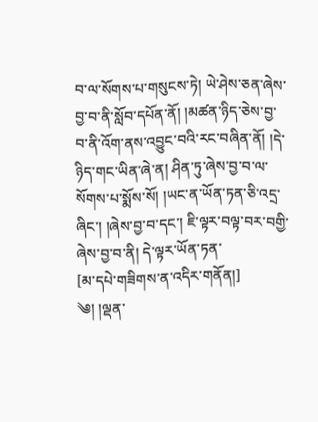བ་ལ་སོགས་པ་གསུངས་ཏེ། ཡེ་ཤེས་ཅན་ཞེས་བྱ་བ་ནི་སློབ་དཔོན་ནོ། །མཚན་ཉིད་ཅེས་བྱ་བ་ནི་འོག་ནས་འབྱུང་བའི་རང་བཞིན་ནོ། །དེ་ཉིད་གང་ཡིན་ཞེ་ན། ཤིན་ཏུ་ཞེས་བྱ་བ་ལ་སོགས་པ་སྨོས་སོ། །ཡང་ན་ཡོན་ཏན་ཅི་འདྲ་ཞིང་། །ཞེས་བྱ་བ་དང་། ཇི་ལྟར་བལྟ་བར་བགྱི་ཞེས་བྱ་བ་ནི། དེ་ལྟར་ཡོན་ཏན་
[མ་དཔེ་གཟིགས་ན་འདིར་གནོན།]
༄། །ལྡན་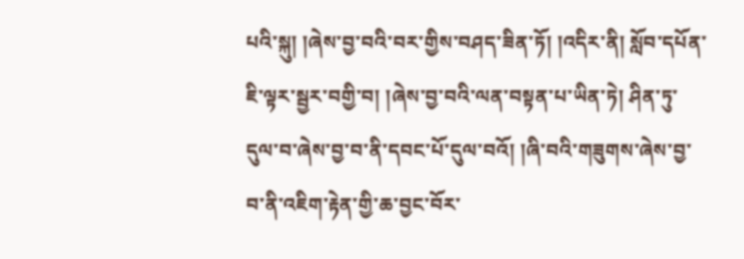པའི་སྐུ། །ཞེས་བྱ་བའི་བར་གྱིས་བཤད་ཟིན་ཏོ། །འདིར་ནི། སློབ་དཔོན་ཇི་ལྟར་སྦྱར་བགྱི་བ། །ཞེས་བྱ་བའི་ལན་བསྟན་པ་ཡིན་ཏེ། ཤིན་ཏུ་དུལ་བ་ཞེས་བྱ་བ་ནི་དབང་པོ་དུལ་བའོ། །ཞི་བའི་གཟུགས་ཞེས་བྱ་བ་ནི་འཇིག་རྟེན་གྱི་ཆ་བྱང་བོར་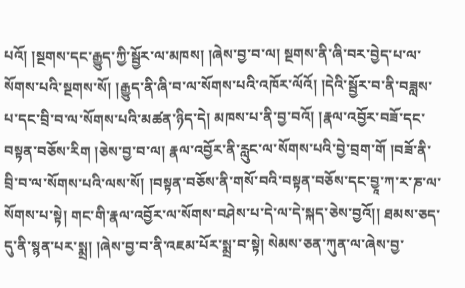པའོ། །སྔགས་དང་རྒྱུད་ཀྱི་སྦྱོར་ལ་མཁས། །ཞེས་བྱ་བ་ལ། སྔགས་ནི་ཞི་བར་བྱེད་པ་ལ་སོགས་པའི་སྔགས་སོ། །རྒྱུད་ནི་ཞི་བ་ལ་སོགས་པའི་འཁོར་ལོའོ། །དེའི་སྦྱོར་བ་ནི་བཟླས་པ་དང་བྲི་བ་ལ་སོགས་པའི་མཚན་ཉིད་དེ། མཁས་པ་ནི་བྱ་བའོ། །རྣལ་འབྱོར་བཟོ་དང་བསྟན་བཅོས་རིག །ཅེས་བྱ་བ་ལ། རྣལ་འབྱོར་ནི་རླུང་ལ་སོགས་པའི་བྱེ་བྲག་གོ །བཟོ་ནི་བྲི་བ་ལ་སོགས་པའི་ལས་སོ། །བསྟན་བཅོས་ནི་གསོ་བའི་བསྟན་བཅོས་དང་བྱཱ་ཀ་ར་ཎ་ལ་སོགས་པ་སྟེ། གང་གི་རྣལ་འབྱོར་ལ་སོགས་བཤེས་པ་དེ་ལ་དེ་སྐད་ཅེས་བྱའོ།། ཐམས་ཅད་དུ་ནི་སྙན་པར་སྨྲ། །ཞེས་བྱ་བ་ནི་འཇམ་པོར་སྨྲ་བ་སྟེ། སེམས་ཅན་ཀུན་ལ་ཞེས་བྱ་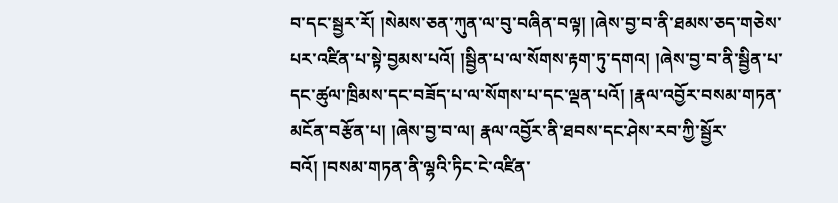བ་དང་སྦྱར་རོ། །སེམས་ཅན་ཀུན་ལ་བུ་བཞིན་བལྟ། །ཞེས་བྱ་བ་ནི་ཐམས་ཅད་གཅེས་པར་འཛིན་པ་སྟེ་བྱམས་པའོ། །སྦྱིན་པ་ལ་སོགས་རྟག་ཏུ་དགའ། །ཞེས་བྱ་བ་ནི་སྦྱིན་པ་དང་ཚུལ་ཁྲིམས་དང་བཟོད་པ་ལ་སོགས་པ་དང་ལྡན་པའོ། །རྣལ་འབྱོར་བསམ་གཏན་མངོན་བརྩོན་པ། །ཞེས་བྱ་བ་ལ། རྣལ་འབྱོར་ནི་ཐབས་དང་ཤེས་རབ་ཀྱི་སྦྱོར་བའོ། །བསམ་གཏན་ནི་ལྷའི་ཏིང་ངེ་འཛིན་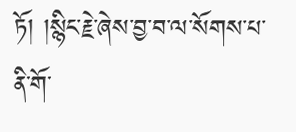ཏོ། །སྙིང་རྗེ་ཞེས་བྱ་བ་ལ་སོགས་པ་ནི་གོ་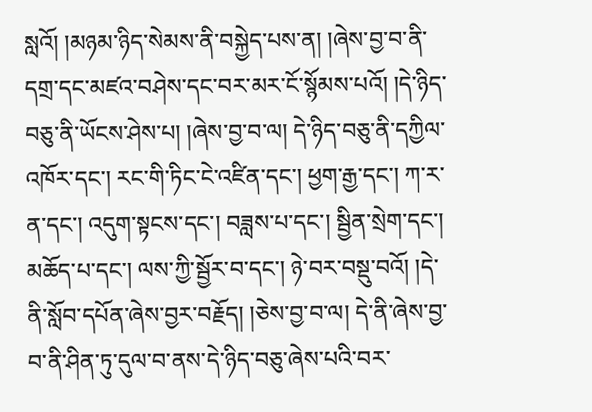སླའོ། །མཉམ་ཉིད་སེམས་ནི་བསྐྱེད་པས་ན། །ཞེས་བྱ་བ་ནི་དགྲ་དང་མཛའ་བཤེས་དང་བར་མར་ངོ་སྙོམས་པའོ། །དེ་ཉིད་བཅུ་ནི་ཡོངས་ཤེས་པ། །ཞེས་བྱ་བ་ལ། དེ་ཉིད་བཅུ་ནི་དཀྱིལ་འཁོར་དང་། རང་གི་ཏིང་ངེ་འཛིན་དང་། ཕྱག་རྒྱ་དང་། ཀ་ར་ན་དང་། འདུག་སྟངས་དང་། བཟླས་པ་དང་། སྦྱིན་སྲེག་དང་། མཆོད་པ་དང་། ལས་ཀྱི་སྦྱོར་བ་དང་། ཉེ་བར་བསྡུ་བའོ། །དེ་ནི་སློབ་དཔོན་ཞེས་བྱར་བརྗོད། །ཅེས་བྱ་བ་ལ། དེ་ནི་ཞེས་བྱ་བ་ནི་ཤིན་ཏུ་དུལ་བ་ནས་དེ་ཉིད་བཅུ་ཞེས་པའི་བར་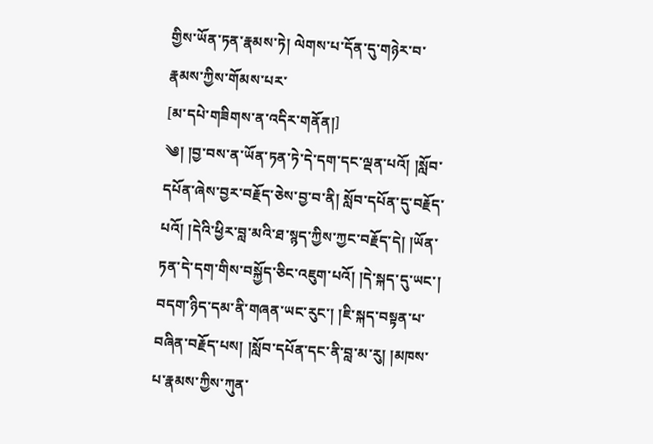གྱིས་ཡོན་ཏན་རྣམས་ཏེ། ལེགས་པ་དོན་དུ་གཉེར་བ་རྣམས་ཀྱིས་གོམས་པར་
[མ་དཔེ་གཟིགས་ན་འདིར་གནོན།]
༄། །བྱ་བས་ན་ཡོན་ཏན་ཏེ་དེ་དག་དང་ལྡན་པའོ། །སློབ་དཔོན་ཞེས་བྱར་བརྗོད་ཅེས་བྱ་བ་ནི། སློབ་དཔོན་དུ་བརྗོད་པའོ། །དེའི་ཕྱིར་བླ་མའི་ཐ་སྙད་ཀྱིས་ཀྱང་བརྗོད་དེ། །ཡོན་ཏན་དེ་དག་གིས་བསྐྱོད་ཅིང་འཇུག་པའོ། །དེ་སྐད་དུ་ཡང་། བདག་ཉིད་དམ་ནི་གཞན་ཡང་རུང་། །ཇི་སྐད་བསྟན་པ་བཞིན་བརྗོད་པས། །སློབ་དཔོན་དང་ནི་བླ་མ་རུ། །མཁས་པ་རྣམས་ཀྱིས་ཀུན་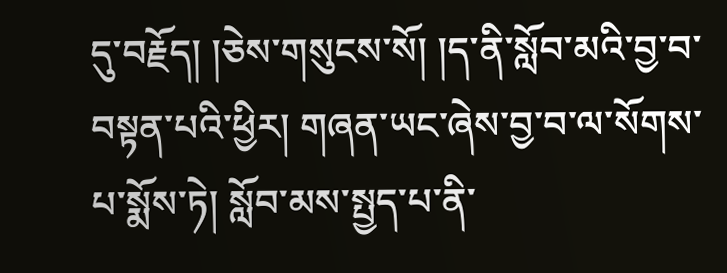དུ་བརྗོད། །ཅེས་གསུངས་སོ། །ད་ནི་སློབ་མའི་བྱ་བ་བསྟན་པའི་ཕྱིར། གཞན་ཡང་ཞེས་བྱ་བ་ལ་སོགས་པ་སྨོས་ཏེ། སློབ་མས་སྤྱད་པ་ནི་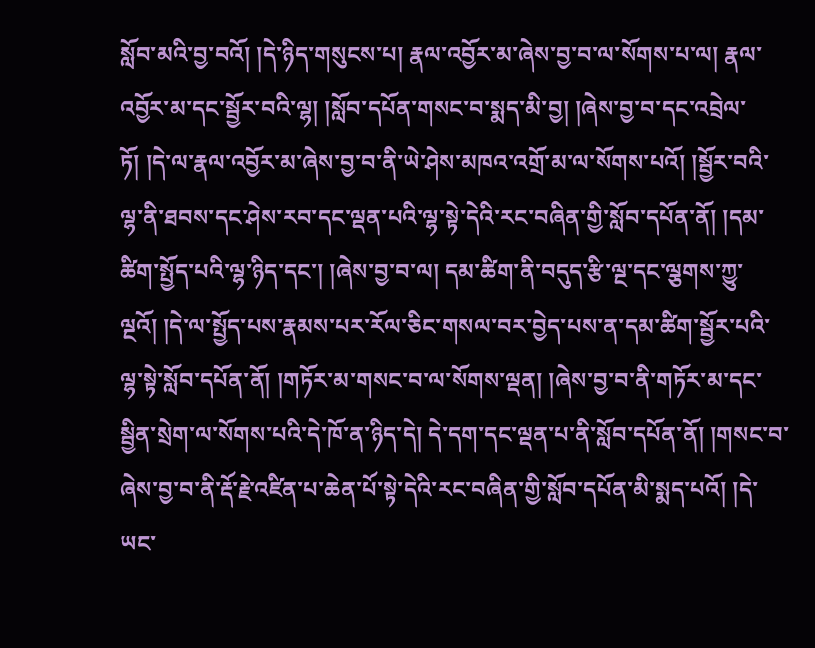སློབ་མའི་བྱ་བའོ། །དེ་ཉིད་གསུངས་པ། རྣལ་འབྱོར་མ་ཞེས་བྱ་བ་ལ་སོགས་པ་ལ། རྣལ་འབྱོར་མ་དང་སྦྱོར་བའི་ལྷ། །སློབ་དཔོན་གསང་བ་སྨད་མི་བྱ། །ཞེས་བྱ་བ་དང་འབྲེལ་ཏོ། །དེ་ལ་རྣལ་འབྱོར་མ་ཞེས་བྱ་བ་ནི་ཡེ་ཤེས་མཁའ་འགྲོ་མ་ལ་སོགས་པའོ། །སྦྱོར་བའི་ལྷ་ནི་ཐབས་དང་ཤེས་རབ་དང་ལྡན་པའི་ལྷ་སྟེ་དེའི་རང་བཞིན་གྱི་སློབ་དཔོན་ནོ། །དམ་ཚིག་སྤྱོད་པའི་ལྷ་ཉིད་དང་། །ཞེས་བྱ་བ་ལ། དམ་ཚིག་ནི་བདུད་རྩི་ལྔ་དང་ལྕགས་ཀྱུ་ལྔའོ། །དེ་ལ་སྤྱོད་པས་རྣམས་པར་རོལ་ཅིང་གསལ་བར་བྱེད་པས་ན་དམ་ཚིག་སྦྱོར་པའི་ལྷ་སྟེ་སློབ་དཔོན་ནོ། །གཏོར་མ་གསང་བ་ལ་སོགས་ལྡན། །ཞེས་བྱ་བ་ནི་གཏོར་མ་དང་སྦྱིན་སྲེག་ལ་སོགས་པའི་དེ་ཁོ་ན་ཉིད་དེ། དེ་དག་དང་ལྡན་པ་ནི་སློབ་དཔོན་ནོ། །གསང་བ་ཞེས་བྱ་བ་ནི་རྡོ་རྗེ་འཛིན་པ་ཆེན་པོ་སྟེ་དེའི་རང་བཞིན་གྱི་སློབ་དཔོན་མི་སྨད་པའོ། །དེ་ཡང་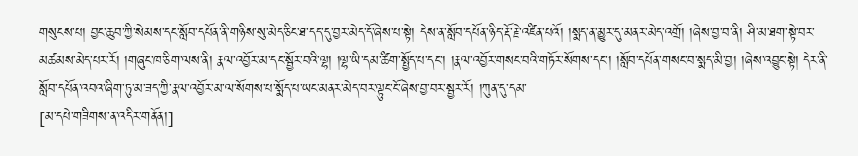གསུངས་པ། བྱང་ཆུབ་ཀྱི་སེམས་དང་སློབ་དཔོན་ནི་གཉིས་སུ་མེད་ཅིང་ཐ་དད་དུ་བྱར་མེད་དོ་ཞེས་པ་སྟེ། དེས་ན་སློབ་དཔོན་ཉིད་རྡོ་རྗེ་འཛིན་པའོ། །སྨད་ན་མྱུར་དུ་མནར་མེད་འགྲོ། །ཞེས་བྱ་བ་ནི། ཤི་མ་ཐག་སྟེ་བར་མཚམས་མེད་པར་རོ། །གཞུང་ཁ་ཅིག་ལས་ནི། རྣལ་འབྱོར་མ་དང་སྦྱོར་བའི་ལྷ། །ལྷ་ཡི་དམ་ཚིག་སྤྱོད་པ་དང་། །རྣལ་འབྱོར་གསང་བའི་གཏོར་སོགས་དང་། །སློབ་དཔོན་གསང་བ་སྨད་མི་བྱ། །ཞེས་འབྱུང་སྟེ། དེར་ནི་སློབ་དཔོན་འབའ་ཞིག་ཏུ་མ་ཟད་ཀྱི་རྣལ་འབྱོར་མ་ལ་སོགས་པ་སྨོད་པ་ཡང་མནར་མེད་བར་ལྟུང་ངོ་ཞེས་བྱ་བར་སྦྱར་རོ། །ཀུན་དུ་དམ་
[མ་དཔེ་གཟིགས་ན་འདིར་གནོན།]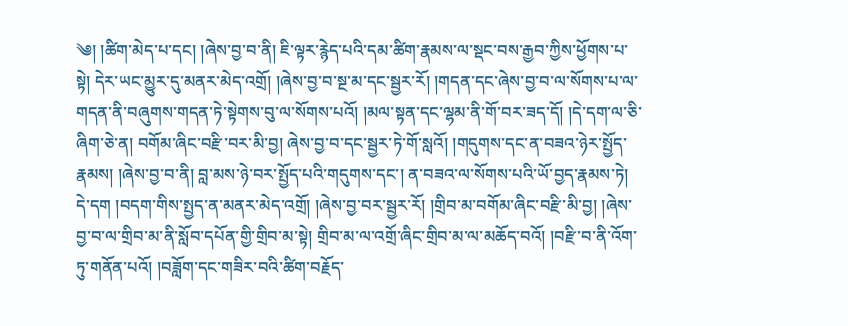༄། །ཚིག་མེད་པ་དང། །ཞེས་བྱ་བ་ནི། ཇི་ལྟར་རྙེད་པའི་དམ་ཚིག་རྣམས་ལ་སྡང་བས་རྒྱབ་ཀྱིས་ཕྱོགས་པ་སྟེ། དེར་ཡང་མྱུར་དུ་མནར་མེད་འགྲོ། །ཞེས་བྱ་བ་སྔ་མ་དང་སྦྱར་རོ། །གདན་དང་ཞེས་བྱ་བ་ལ་སོགས་པ་ལ་གདན་ནི་བཞུགས་གདན་ཏེ་སྟེགས་བུ་ལ་སོགས་པའོ། །མལ་སྟན་དང་ལྷམ་ནི་གོ་བར་ཟད་དོ། །དེ་དག་ལ་ཅི་ཞིག་ཅེ་ན། བགོམ་ཞིང་བརྫི་བར་མི་བྱ། ཞེས་བྱ་བ་དང་སྦྱར་ཏེ་གོ་སླའོ། །གདུགས་དང་ན་བཟའ་ཉེར་སྤྱོད་རྣམས། །ཞེས་བྱ་བ་ནི། བླ་མས་ཉེ་བར་སྤྱོད་པའི་གདུགས་དང་། ན་བཟའ་ལ་སོགས་པའི་ཡོ་བྱད་རྣམས་ཏེ། དེ་དག །བདག་གིས་སྤྱད་ན་མནར་མེད་འགྲོ། །ཞེས་བྱ་བར་སྦྱར་རོ། །གྲིབ་མ་བགོམ་ཞིང་བརྫི་མི་བྱ། །ཞེས་བྱ་བ་ལ་གྲིབ་མ་ནི་སློབ་དཔོན་གྱི་གྲིབ་མ་སྟེ། གྲིབ་མ་ལ་འགྲོ་ཞིང་གྲིབ་མ་ལ་མཆོད་བའོ། །བརྫི་བ་ནི་འོག་ཏུ་གནོན་པའོ། །བཟློག་དང་གཟིར་བའི་ཚིག་བརྗོད་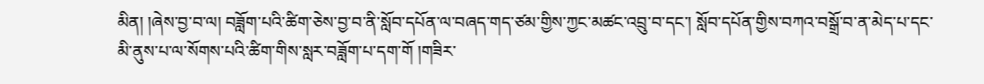མིན། །ཞེས་བྱ་བ་ལ། བཟློག་པའི་ཚིག་ཅེས་བྱ་བ་ནི་སློབ་དཔོན་ལ་བཞད་གད་ཙམ་གྱིས་ཀྱང་མཚང་འབྲུ་བ་དང་། སློབ་དཔོན་གྱིས་བཀའ་བསྒྲོ་བ་ན་མེད་པ་དང་མི་ནུས་པ་ལ་སོགས་པའི་ཚིག་གིས་སླར་བཟློག་པ་དག་གོ །གཟིར་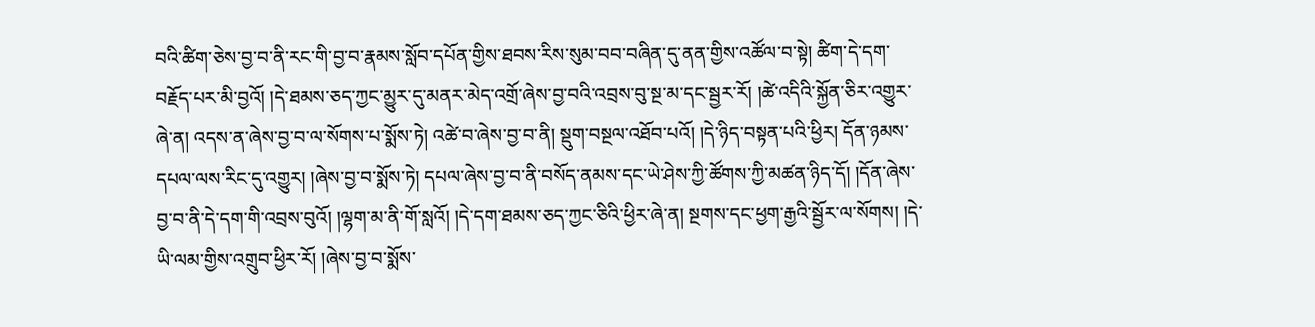བའི་ཚིག་ཅེས་བྱ་བ་ནི་རང་གི་བྱ་བ་རྣམས་སློབ་དཔོན་གྱིས་ཐབས་རིས་སུམ་བབ་བཞིན་དུ་ནན་གྱིས་འཚོལ་བ་སྟེ། ཚིག་དེ་དག་བརྗོད་པར་མི་བྱའོ། །དེ་ཐམས་ཅད་ཀྱང་མྱུར་དུ་མནར་མེད་འགྲོ་ཞེས་བྱ་བའི་འབྲས་བུ་སྔ་མ་དང་སྦྱར་རོ། །ཚེ་འདིའི་སྐྱོན་ཅིར་འགྱུར་ཞེ་ན། འདས་ན་ཞེས་བྱ་བ་ལ་སོགས་པ་སྨོས་ཏེ། འཚེ་བ་ཞེས་བྱ་བ་ནི། སྡུག་བསྔལ་འཐོབ་པའོ། །དེ་ཉིད་བསྟན་པའི་ཕྱིར། དོན་ཉམས་དཔལ་ལས་རིང་དུ་འགྱུར། །ཞེས་བྱ་བ་སྨོས་ཏེ། དཔལ་ཞེས་བྱ་བ་ནི་བསོད་ནམས་དང་ཡེ་ཤེས་ཀྱི་ཚོགས་ཀྱི་མཚན་ཉིད་དོ། །དོན་ཞེས་བྱ་བ་ནི་དེ་དག་གི་འབྲས་བུའོ། །ལྷག་མ་ནི་གོ་སླའོ། །དེ་དག་ཐམས་ཅད་ཀྱང་ཅིའི་ཕྱིར་ཞེ་ན། སྔགས་དང་ཕྱག་རྒྱའི་སྦྱོར་ལ་སོགས། །དེ་ཡི་ལམ་གྱིས་འགྲུབ་ཕྱིར་རོ། །ཞེས་བྱ་བ་སྨོས་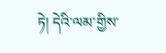ཏེ། དེའི་ལམ་གྱིས་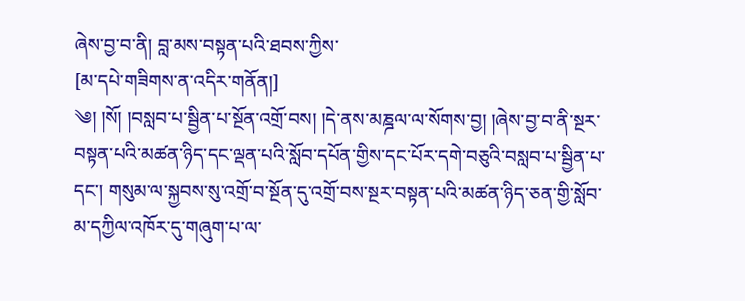ཞེས་བྱ་བ་ནི། བླ་མས་བསྟན་པའི་ཐབས་ཀྱིས་
[མ་དཔེ་གཟིགས་ན་འདིར་གནོན།]
༄། །སོ། །བསླབ་པ་སྦྱིན་པ་སྔོན་འགྲོ་བས། །དེ་ནས་མཎྜལ་ལ་སོགས་བྱ། །ཞེས་བྱ་བ་ནི་སྔར་བསྟན་པའི་མཚན་ཉིད་དང་ལྡན་པའི་སློབ་དཔོན་གྱིས་དང་པོར་དགེ་བཅུའི་བསླབ་པ་སྦྱིན་པ་དང་། གསུམ་ལ་སྐྱབས་སུ་འགྲོ་བ་སྔོན་དུ་འགྲོ་བས་སྔར་བསྟན་པའི་མཚན་ཉིད་ཅན་གྱི་སློབ་མ་དཀྱིལ་འཁོར་དུ་གཞུག་པ་ལ་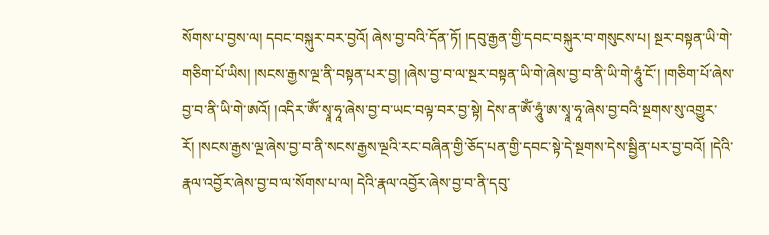སོགས་པ་བྱས་ལ། དབང་བསྐུར་བར་བྱའོ། ཞེས་བྱ་བའི་དོན་ཏོ། །དབུ་རྒྱན་གྱི་དབང་བསྐུར་བ་གསུངས་པ། སྔར་བསྟན་ཡི་གེ་གཅིག་པོ་ཡིས། །སངས་རྒྱས་ལྔ་ནི་བསྟན་པར་བྱ། །ཞེས་བྱ་བ་ལ་སྔར་བསྟན་ཡི་གེ་ཞེས་བྱ་བ་ནི་ཡི་གེ་ཧཱུཾ་ངོ་། །གཅིག་པོ་ཞེས་བྱ་བ་ནི་ཡི་གེ་ཨའོ། །འདིར་ཨོཾ་སྭཱ་ཧཱ་ཞེས་བྱ་བ་ཡང་བལྟ་བར་བྱ་སྟེ། དེས་ན་ཨོཾ་ཧཱུཾ་ཨ་སྭཱ་ཧཱ་ཞེས་བྱ་བའི་སྔགས་སུ་འགྱུར་རོ། །སངས་རྒྱས་ལྔ་ཞེས་བྱ་བ་ནི་སངས་རྒྱས་ལྔའི་རང་བཞིན་གྱི་ཅོད་པན་གྱི་དབང་སྟེ་དེ་སྔགས་དེས་སྦྱིན་པར་བྱ་བའོ། །དེའི་རྣལ་འབྱོར་ཞེས་བྱ་བ་ལ་སོགས་པ་ལ། དེའི་རྣལ་འབྱོར་ཞེས་བྱ་བ་ནི་དབུ་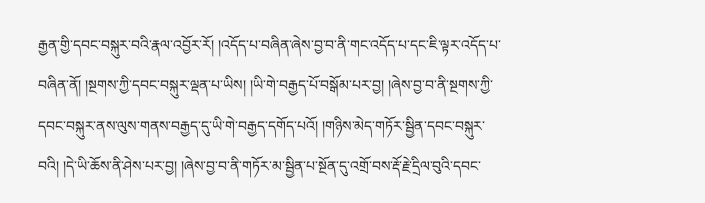རྒྱན་གྱི་དབང་བསྐུར་བའི་རྣལ་འབྱོར་རོ། །འདོད་པ་བཞིན་ཞེས་བྱ་བ་ནི་གང་འདོད་པ་དང་ཇི་ལྟར་འདོད་པ་བཞིན་ནོ། །སྔགས་ཀྱི་དབང་བསྐུར་ལྡན་པ་ཡིས། །ཡི་གེ་བརྒྱད་པོ་བསྒོམ་པར་བྱ། །ཞེས་བྱ་བ་ནི་སྔགས་ཀྱི་དབང་བསྐུར་ནས་ལུས་གནས་བརྒྱད་དུ་ཡི་གེ་བརྒྱད་དགོད་པའོ། །གཉིས་མེད་གཏོར་སྦྱིན་དབང་བསྐུར་བའི། །དེ་ཡི་ཆོས་ནི་ཤེས་པར་བྱ། །ཞེས་བྱ་བ་ནི་གཏོར་མ་སྦྱིན་པ་སྔོན་དུ་འགྲོ་བས་རྡོ་རྗེ་དྲིལ་བུའི་དབང་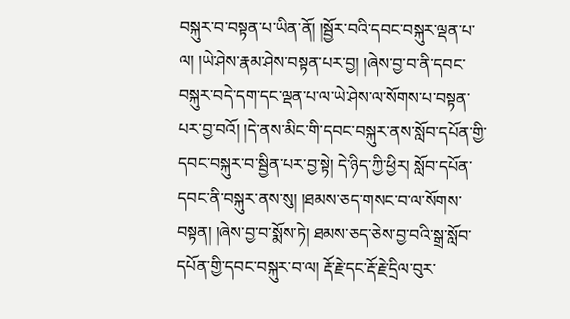བསྐུར་བ་བསྟན་པ་ཡིན་ནོ། །སྦྱོར་བའི་དབང་བསྐུར་ལྡན་པ་ལ། །ཡེ་ཤེས་རྣམ་ཤེས་བསྟན་པར་བྱ། །ཞེས་བྱ་བ་ནི་དབང་བསྐུར་བདེ་དག་དང་ལྡན་པ་ལ་ཡེ་ཤེས་ལ་སོགས་པ་བསྟན་པར་བྱ་བའོ། །དེ་ནས་མིང་གི་དབང་བསྐུར་ནས་སློབ་དཔོན་གྱི་དབང་བསྐུར་བ་སྦྱིན་པར་བྱ་སྟེ། དེ་ཉིད་ཀྱི་ཕྱིར། སློབ་དཔོན་དབང་ནི་བསྐུར་ནས་སུ། །ཐམས་ཅད་གསང་བ་ལ་སོགས་བསྟན། །ཞེས་བྱ་བ་སྨོས་ཏེ། ཐམས་ཅད་ཅེས་བྱ་བའི་སྒྲ་སློབ་དཔོན་གྱི་དབང་བསྐུར་བ་ལ། རྡོ་རྗེ་དང་རྡོ་རྗེ་དྲིལ་བུར་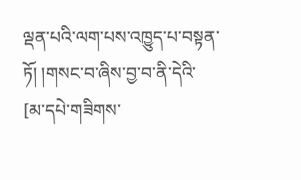ལྡན་པའི་ལག་པས་འཁྱུད་པ་བསྟན་ཏོ། །གསང་བ་ཞིས་བྱ་བ་ནི་དེའི་
[མ་དཔེ་གཟིགས་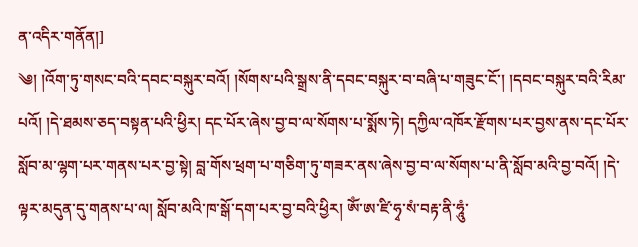ན་འདིར་གནོན།]
༄། །འོག་ཏུ་གསང་བའི་དབང་བསྐུར་བའོ། །སོགས་པའི་སྒྲས་ནི་དབང་བསྐུར་བ་བཞི་པ་གཟུང་ངོ་། །དབང་བསྐུར་བའི་རིམ་པའོ། །དེ་ཐམས་ཅད་བསྟན་པའི་ཕྱིར། དང་པོར་ཞེས་བྱ་བ་ལ་སོགས་པ་སྨོས་ཏེ། དཀྱིལ་འཁོར་རྫོགས་པར་བྱས་ནས་དང་པོར་སློབ་མ་ལྷག་པར་གནས་པར་བྱ་སྟེ། བླ་གོས་ཕྲག་པ་གཅིག་ཏུ་གཟར་ནས་ཞེས་བྱ་བ་ལ་སོགས་པ་ནི་སློབ་མའི་བྱ་བའོ། །དེ་ལྟར་མདུན་དུ་གནས་པ་ལ། སློབ་མའི་ཁ་སྒོ་དག་པར་བྱ་བའི་ཕྱིར། ཨོཾ་ཨ་ཛི་ཧྭ་སཾ་བརྟ་ནི་ཧཱུཾ་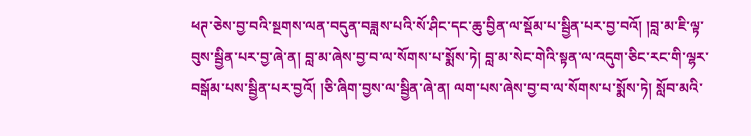ཕཊ་ཅེས་བྱ་བའི་སྔགས་ལན་བདུན་བཟླས་པའི་སོ་ཤིང་དང་ཆུ་བྱིན་ལ་སྡོམ་པ་སྦྱིན་པར་བྱ་བའོ། །བླ་མ་ཇི་ལྟ་བུས་སྦྱིན་པར་བྱ་ཞེ་ན། བླ་མ་ཞེས་བྱ་བ་ལ་སོགས་པ་སྨོས་ཏེ། བླ་མ་སེང་གེའི་སྟན་ལ་འདུག་ཅིང་རང་གི་ལྷར་བསྒོམ་པས་སྦྱིན་པར་བྱའོ། །ཅི་ཞིག་བྱས་ལ་སྦྱིན་ཞེ་ན། ལག་པས་ཞེས་བྱ་བ་ལ་སོགས་པ་སྨོས་ཏེ། སློབ་མའི་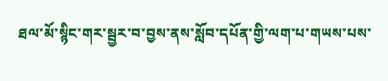ཐལ་མོ་སྙིང་གར་སྦྱར་བ་བྱས་ནས་སློབ་དཔོན་གྱི་ལག་པ་གཡས་པས་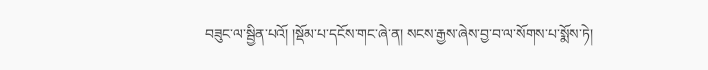བཟུང་ལ་སྦྱིན་པའོ། །སྡོམ་པ་དངོས་གང་ཞེ་ན། སངས་རྒྱས་ཞེས་བྱ་བ་ལ་སོགས་པ་སྨོས་ཏེ།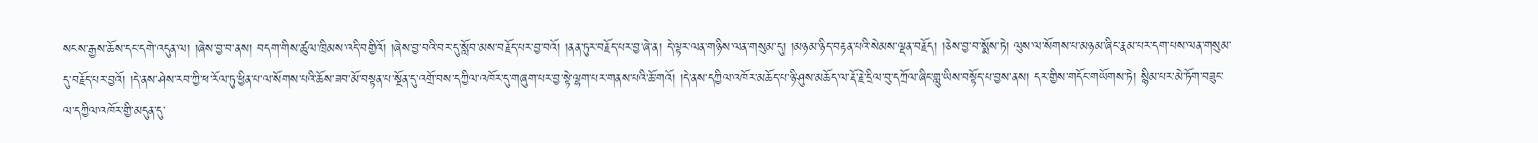སངས་རྒྱས་ཆོས་དང་དགེ་འདུན་ལ། །ཞེས་བྱ་བ་ནས། བདག་གིས་ཚུལ་ཁྲིམས་འདི་བགྱིའོ། །ཞེས་བྱ་བའི་བར་དུ་སློབ་མས་བརྗོད་པར་བྱ་བའོ། །ནན་ཏུར་བརྗོད་པར་བྱ་ཞེ་ན། དེ་ལྟར་ལན་གཉིས་ལན་གསུམ་དུ། །མཉམ་ཉིད་བརྟན་པའི་སེམས་ལྡན་བརྗོད། །ཅེས་བྱ་བ་སྨོས་ཏེ། ལུས་ལ་སོགས་པ་མཉམ་ཞིང་རྣམ་པར་དག་པས་ལན་གསུམ་དུ་བརྗོད་པར་བྱའོ། །དེ་ནས་ཤེས་རབ་ཀྱི་ཕ་རོལ་ཏུ་ཕྱིན་པ་ལ་སོགས་པའི་ཆོས་ཟབ་མོ་བསྟན་པ་སྔོན་དུ་འགྲོ་བས་དཀྱིལ་འཁོར་དུ་གཞུག་པར་བྱ་སྟེ་ལྷག་པར་གནས་པའི་ཆོ་གའོ། །དེ་ནས་དཀྱིལ་འཁོར་མཆོད་པ་ཉི་ཤུས་མཆོད་ལ་རྡོ་རྗེ་དྲིལ་བུ་དཀྲོལ་ཞིང་གླུ་ཡིས་བསྟོད་པ་བྱས་ནས། དར་གྱིས་གདོང་གཡོགས་ཏེ། སྙིམ་པར་མེ་ཏོག་བཟུང་ལ་དཀྱིལ་འཁོར་གྱི་མདུན་དུ་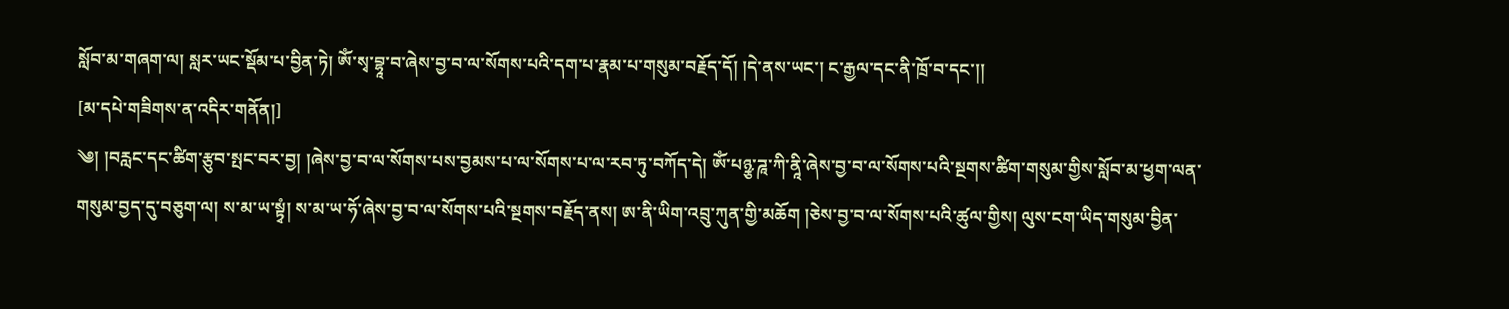སློབ་མ་གཞག་ལ། སླར་ཡང་སྡོམ་པ་བྱིན་ཏེ། ཨོཾ་སྭ་བྷཱ་བ་ཞེས་བྱ་བ་ལ་སོགས་པའི་དག་པ་རྣམ་པ་གསུམ་བརྗོད་དོ། །དེ་ནས་ཡང་། ང་རྒྱལ་དང་ནི་ཁྲོ་བ་དང་།།
[མ་དཔེ་གཟིགས་ན་འདིར་གནོན།]
༄། །བརླང་དང་ཚིག་རྩུབ་སྤང་བར་བྱ། །ཞེས་བྱ་བ་ལ་སོགས་པས་བྱམས་པ་ལ་སོགས་པ་ལ་རབ་ཏུ་བཀོད་དེ། ཨོཾ་པཉྩ་ཌཱ་ཀི་ནཱི་ཞེས་བྱ་བ་ལ་སོགས་པའི་སྔགས་ཚིག་གསུམ་གྱིས་སློབ་མ་ཕྱག་ལན་གསུམ་བྱད་དུ་བཅུག་ལ། ས་མ་ཡ་སྟྭཾ། ས་མ་ཡ་ཧོ་ཞེས་བྱ་བ་ལ་སོགས་པའི་སྔགས་བརྗོད་ནས། ཨ་ནི་ཡིག་འབྲུ་ཀུན་གྱི་མཆོག །ཅེས་བྱ་བ་ལ་སོགས་པའི་ཚུལ་གྱིས། ལུས་ངག་ཡིད་གསུམ་བྱིན་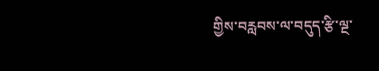གྱིས་བརླབས་ལ་བདུད་རྩི་ལྔ་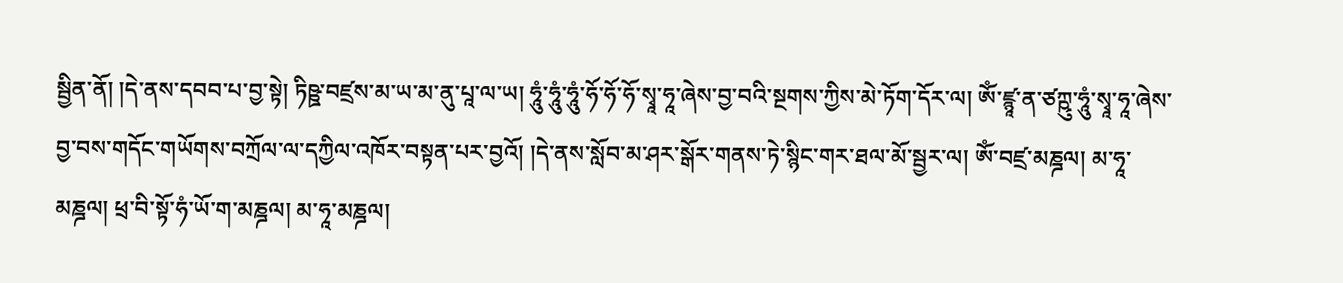སྦྱིན་ནོ། །དེ་ནས་དབབ་པ་བྱ་སྟེ། ཏིཥྛ་བཛྲས་མ་ཡ་མ་ནུ་པཱ་ལ་ཡ། ཧཱུཾ་ཧཱུཾ་ཧཱུཾ་ཧོ་ཧོ་ཧོ་སྭཱ་ཧཱ་ཞེས་བྱ་བའི་སྔགས་ཀྱིས་མེ་ཏོག་དོར་ལ། ཨོཾ་ཛྙཱ་ན་ཙཀྵུ་ཧཱུཾ་སྭཱ་ཧཱ་ཞེས་བྱ་བས་གདོང་གཡོགས་བཀྲོལ་ལ་དཀྱིལ་འཁོར་བསྟན་པར་བྱའོ། །དེ་ནས་སློབ་མ་ཤར་སྒོར་གནས་ཏེ་སྙིང་གར་ཐལ་མོ་སྦྱར་ལ། ཨོཾ་བཛྲ་མཎྜལ། མ་ཧཱ་མཎྜལ། ཕྲ་བི་སྟོ་ཧཾ་ཡོ་ག་མཎྜལ། མ་ཧཱ་མཎྜལ།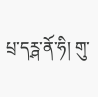པྲ་དཪྴ་ནོ་ཧི། གུ་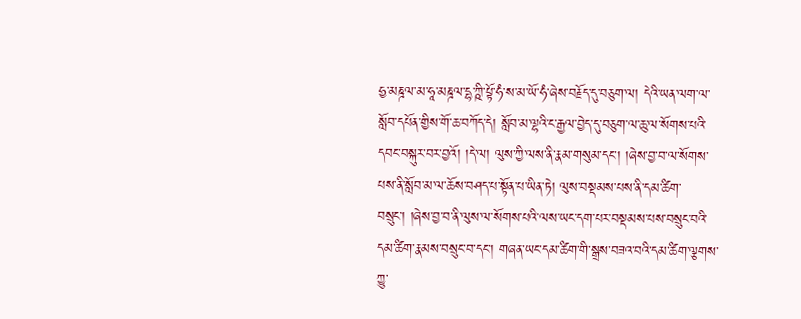ཧྱ་མཎྜལ་མ་ཧཱ་མཎྜལ་དྷ་ཀྵི་པྟོ་ཧཾ་ས་མ་ཡོ་ཧཾ་ཞེས་བརྗོད་དུ་བཅུག་ལ། དེའི་ཡན་ལག་ལ་སློབ་དཔོན་གྱིས་གོ་ཆ་བཀོད་དེ། སློབ་མ་ལྷའི་ང་རྒྱལ་བྱེད་དུ་བཅུག་ལ་ཆུ་ལ་སོགས་པའི་དབང་བསྐུར་བར་བྱའོ། །དེ་ལ། ལུས་ཀྱི་ལས་ནི་རྣམ་གསུམ་དང་། །ཞེས་བྱ་བ་ལ་སོགས་པས་ནི་སློབ་མ་ལ་ཆོས་བཤད་པ་སྟོན་པ་ཡིན་ཏེ། ལུས་བསྡམས་པས་ནི་དམ་ཚིག་བསྲུང་། །ཞེས་བྱ་བ་ནི་ལུས་ལ་སོགས་པའི་ལས་ཡང་དག་པར་བསྡམས་པས་བསྲུང་བའི་དམ་ཚིག་རྣམས་བསྲུང་བ་དང་། གཞན་ཡང་དམ་ཚིག་གི་སྒྲས་བཟའ་བའི་དམ་ཚིག་ལྕགས་ཀྱུ་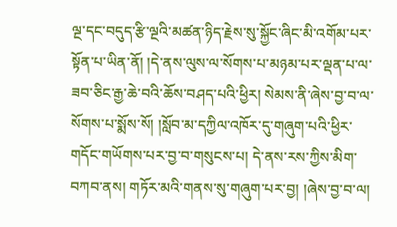ལྔ་དང་བདུད་རྩི་ལྔའི་མཚན་ཉིད་རྗེས་སུ་སྐྱོང་ཞིང་མི་འགོམ་པར་སྟོན་པ་ཡིན་ནོ། །དེ་ནས་ལུས་ལ་སོགས་པ་མཉམ་པར་ལྡན་པ་ལ་ཟབ་ཅིང་རྒྱ་ཆེ་བའི་ཆོས་བཤད་པའི་ཕྱིར། སེམས་ནི་ཞེས་བྱ་བ་ལ་སོགས་པ་སྨོས་སོ། །སློབ་མ་དཀྱིལ་འཁོར་དུ་གཞུག་པའི་ཕྱིར་གདོང་གཡོགས་པར་བྱ་བ་གསུངས་པ། དེ་ནས་རས་ཀྱིས་མིག་བཀབ་ནས། གཏོར་མའི་གནས་སུ་གཞུག་པར་བྱ། །ཞེས་བྱ་བ་ལ།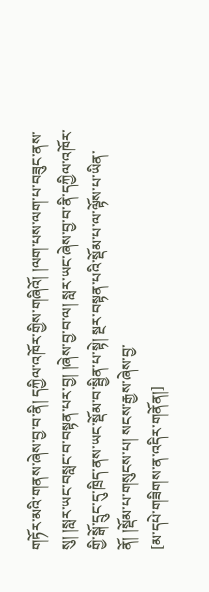གཏོར་མའི་གནས་ཞེས་བྱ་བ་ནི། དཀྱིལ་འཁོར་གྱིས་གཞིའོ། །ལག་པས་ལག་པ་བཟུང་ནས་སུ། །སླར་ཡང་བསླང་བ་བསྟན་པར་བྱ། །ཞེས་བྱ་བ་ལ། སླར་ཡང་ཞེས་བྱ་བ་ནི་དཀྱིལ་འཁོར་གྱི་སྒོ་དྲུང་དུ་ཁྲིད་ནས་ཡང་སྡོམ་བ་སྦྱིན་པ་སྟེ། སྔར་བསྟན་པའི་སྡོམ་པ་ལ་ལྟོས་པ་ཡིན་ནོ། །སྡོམ་པ་གསུངས་པ། སངས་རྒྱས་ཞེས་བྱ་
[མ་དཔེ་གཟིགས་ན་འདིར་གནོན།]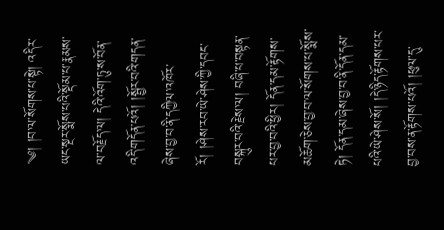༄། །བ་ལ་སོགས་པ་སྟེ། འདིར་ཡང་སྔར་སྨོས་པའི་སྡོམ་པ་རྣམས་ལ་བརྗོད་ལ། དེའི་འོག་ཏུ་ས་བོན་འདི་གདོན་པའོ། །སྦྱོར་བའི་གདན་ཞེས་བྱ་བ་ནི་དཀྱིལ་འཁོར་རོ། །ཤེས་རབ་ཡེ་ཤེས་ཀྱི་དབང་བསྐུར་བའི་རྗེས་ལ། བཞི་པ་བསྟན་པར་བྱ་བའི་ཕྱིར། དོན་དམ་རྟོགས་མཆོག་ཅེས་བྱ་བ་ལ་སོགས་པ་སྨོས་ཏེ། དོན་དམ་ཞེས་བྱ་བ་ནི་དོན་དམ་པའི་ཡེ་ཤེས་སོ། །དེ་ཉིད་རྟོགས་པར་བྱ་བས་ན་རྟོགས་པའོ། །ཕུལ་དུ་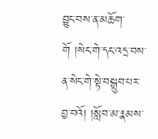བྱུང་བས་ན་མཆོག་གོ །སེང་གེ་དང་འདྲ་བས་ན་སེང་གེ་སྟེ་བསྒྲུབ་པར་བྱ་བའོ། །སློབ་མ་རྣམས་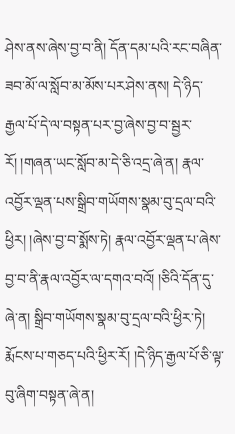ཤེས་ནས་ཞེས་བྱ་བ་ནི། དོན་དམ་པའི་རང་བཞིན་ཟབ་མོ་ལ་སློབ་མ་མོས་པར་ཤེས་ནས། དེ་ཉིད་རྒྱལ་པོ་དེ་ལ་བསྟན་པར་བྱ་ཞེས་བྱ་བ་སྦྱར་རོ། །གཞན་ཡང་སློབ་མ་དེ་ཅི་འདྲ་ཞེ་ན། རྣལ་འབྱོར་ལྡན་པས་སྒྲིབ་གཡོགས་སྣམ་བུ་དྲལ་བའི་ཕྱིར། །ཞེས་བྱ་བ་སྨོས་ཏེ། རྣལ་འབྱོར་ལྡན་པ་ཞེས་བྱ་བ་ནི་རྣལ་འབྱོར་ལ་དགའ་བའོ། །ཅིའི་དོན་དུ་ཞེ་ན། སྒྲིབ་གཡོགས་སྣམ་བུ་དྲལ་བའི་ཕྱིར་ཏེ། རྨོངས་པ་གཅད་པའི་ཕྱིར་རོ། །དེ་ཉིད་རྒྱལ་པོ་ཅི་ལྟ་བུ་ཞིག་བསྟན་ཞེ་ན།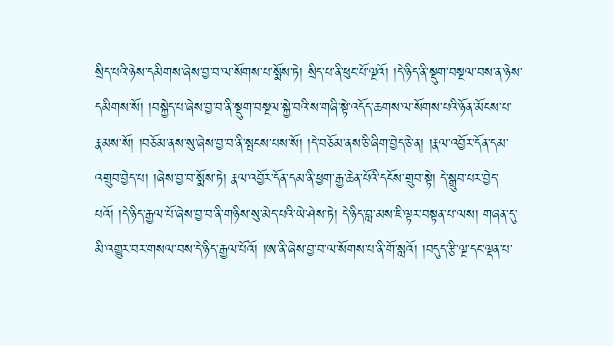སྲིད་པའི་ཉེས་དམིགས་ཞེས་བྱ་བ་ལ་སོགས་པ་སྨོས་ཏེ། སྲིད་པ་ནི་ཕུང་པོ་ལྔའོ། །དེ་ཉིད་ནི་སྡུག་བསྔལ་བས་ན་ཉེས་དམིགས་སོ། །བསྐྱེད་པ་ཞེས་བྱ་བ་ནི་སྡུག་བསྔལ་སྐྱེ་བའི་ས་གཞི་སྟེ་འདོད་ཆགས་ལ་སོགས་པའི་ཉོན་མོངས་པ་རྣམས་སོ། །བཅོམ་ནས་སུ་ཞེས་བྱ་བ་ནི་སྤངས་པས་སོ། །དེ་བཅོམ་ནས་ཅི་ཞིག་བྱེད་ཅེ་ན། །རྣལ་འབྱོར་དོན་དམ་འགྲུབ་བྱེད་པ། །ཞེས་བྱ་བ་སྨོས་ཏེ། རྣལ་འབྱོར་དོན་དམ་ནི་ཕྱག་རྒྱ་ཆེན་པོའི་དངོས་གྲུབ་སྟེ། དེ་སྒྲུབ་པར་བྱེད་པའོ། །དེ་ཉིད་རྒྱལ་པོ་ཞེས་བྱ་བ་ནི་གཉིས་སུ་མེད་པའི་ཡེ་ཤེས་ཏེ། དེ་ཉིད་བླ་མས་ཇི་ལྟར་བསྟན་པ་ལས། གཞན་དུ་མི་འགྱུར་བར་གསལ་བས་དེ་ཉིད་རྒྱལ་པོའོ། །ཨ་ནི་ཞེས་བྱ་བ་ལ་སོགས་པ་ནི་གོ་སླའོ། །བདུད་རྩི་ལྔ་དང་ལྡན་པ་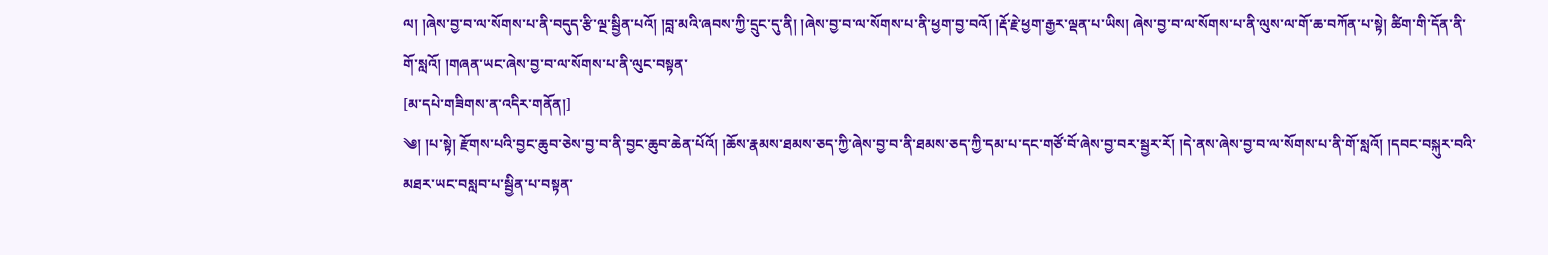ལ། །ཞེས་བྱ་བ་ལ་སོགས་པ་ནི་བདུད་རྩི་ལྔ་སྦྱིན་པའོ། །བླ་མའི་ཞབས་ཀྱི་དྲུང་དུ་ནི། །ཞེས་བྱ་བ་ལ་སོགས་པ་ནི་ཕྱག་བྱ་བའོ། །རྡོ་རྗེ་ཕྱག་རྒྱར་ལྡན་པ་ཡིས། ཞེས་བྱ་བ་ལ་སོགས་པ་ནི་ལུས་ལ་གོ་ཆ་བཀོན་པ་སྟེ། ཚིག་གི་དོན་ནི་གོ་སླའོ། །གཞན་ཡང་ཞེས་བྱ་བ་ལ་སོགས་པ་ནི་ལུང་བསྟན་
[མ་དཔེ་གཟིགས་ན་འདིར་གནོན།]
༄། །པ་སྟེ། རྫོགས་པའི་བྱང་ཆུབ་ཅེས་བྱ་བ་ནི་བྱང་ཆུབ་ཆེན་པོའོ། །ཆོས་རྣམས་ཐམས་ཅད་ཀྱི་ཞེས་བྱ་བ་ནི་ཐམས་ཅད་ཀྱི་དམ་པ་དང་གཙོ་བོ་ཞེས་བྱ་བར་སྦྱར་རོ། །དེ་ནས་ཞེས་བྱ་བ་ལ་སོགས་པ་ནི་གོ་སླའོ། །དབང་བསྐུར་བའི་མཐར་ཡང་བསླབ་པ་སྦྱིན་པ་བསྟན་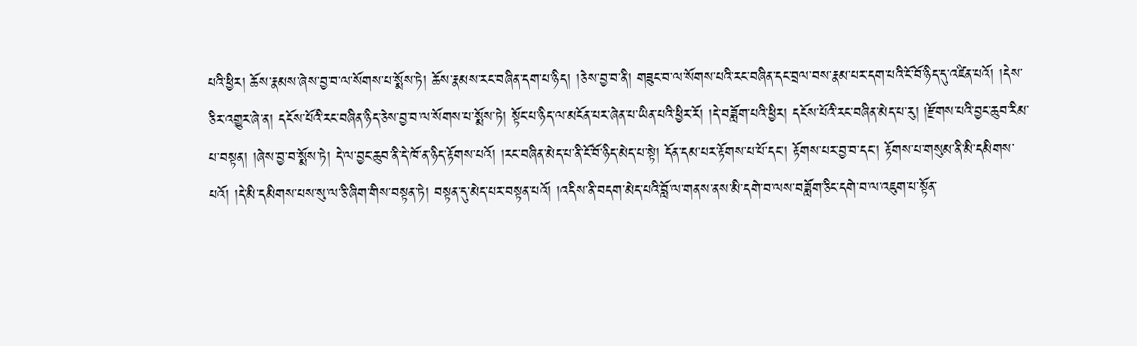པའི་ཕྱིར། ཆོས་རྣམས་ཞེས་བྱ་བ་ལ་སོགས་པ་སྨོས་ཏེ། ཆོས་རྣམས་རང་བཞིན་དག་པ་ཉིད། །ཅེས་བྱ་བ་ནི། གཟུང་བ་ལ་སོགས་པའི་རང་བཞིན་དང་བྲལ་བས་རྣམ་པར་དག་པའི་ངོ་བོ་ཉིད་དུ་འཛིན་པའོ། །དེས་ཅིར་འགྱུར་ཞེ་ན། དངོས་པོའི་རང་བཞིན་ཉིད་ཅེས་བྱ་བ་ལ་སོགས་པ་སྨོས་ཏེ། སྟོང་པ་ཉིད་ལ་མངོན་པར་ཞེན་པ་ཡིན་པའི་ཕྱིར་རོ། །དེ་བཟློག་པའི་ཕྱིར། དངོས་པོའི་རང་བཞིན་མེད་པ་རུ། །རྫོགས་པའི་བྱང་ཆུབ་རིམ་པ་བསྟན། །ཞེས་བྱ་བ་སྨོས་ཏེ། དེ་ལ་བྱང་ཆུབ་ནི་དེ་ཁོ་ན་ཉིད་རྟོགས་པའོ། །རང་བཞིན་མེད་པ་ནི་ངོ་བོ་ཉིད་མེད་པ་སྟེ། དོན་དམ་པར་རྟོགས་པ་པོ་དང་། རྟོགས་པར་བྱ་བ་དང་། རྟོགས་པ་གསུམ་ནི་མི་དམིགས་པའོ། །དེ་མི་དམིགས་པས་སུ་ལ་ཅི་ཞིག་གིས་བསྟན་ཏེ། བསྟན་དུ་མེད་པར་བསྟན་པའོ། །འདིས་ནི་བདག་མེད་པའི་བློ་ལ་གནས་ནས་མི་དགེ་བ་ལས་བཟློག་ཅིང་དགེ་བ་ལ་འཇུག་པ་སྟོན་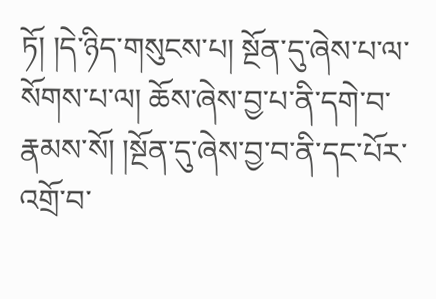ཏོ། །དེ་ཉིད་གསུངས་པ། སྔོན་དུ་ཞེས་པ་ལ་སོགས་པ་ལ། ཆོས་ཞེས་བྱ་པ་ནི་དགེ་བ་རྣམས་སོ། །སྔོན་དུ་ཞེས་བྱ་བ་ནི་དང་པོར་འགྲོ་བ་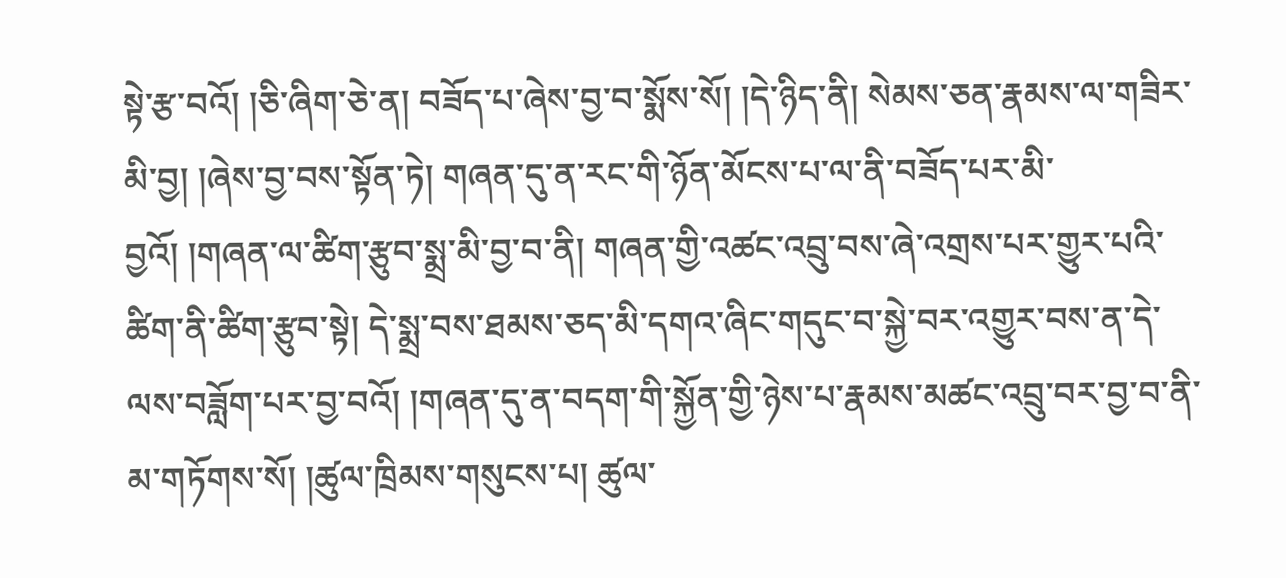སྟེ་རྩ་བའོ། །ཅི་ཞིག་ཅེ་ན། བཟོད་པ་ཞེས་བྱ་བ་སྨོས་སོ། །དེ་ཉིད་ནི། སེམས་ཅན་རྣམས་ལ་གཟིར་མི་བྱ། །ཞེས་བྱ་བས་སྟོན་ཏེ། གཞན་དུ་ན་རང་གི་ཉོན་མོངས་པ་ལ་ནི་བཟོད་པར་མི་བྱའོ། །གཞན་ལ་ཚིག་རྩུབ་སྨྲ་མི་བྱ་བ་ནི། གཞན་གྱི་འཚང་འབྲུ་བས་ཞེ་འགྲས་པར་གྱུར་པའི་ཚིག་ནི་ཚིག་རྩུབ་སྟེ། དེ་སྨྲ་བས་ཐམས་ཅད་མི་དགའ་ཞིང་གདུང་བ་སྐྱེ་བར་འགྱུར་བས་ན་དེ་ལས་བཟློག་པར་བྱ་བའོ། །གཞན་དུ་ན་བདག་གི་སྐྱོན་གྱི་ཉེས་པ་རྣམས་མཚང་འབྲུ་བར་བྱ་བ་ནི་མ་གཏོགས་སོ། །ཚུལ་ཁྲིམས་གསུངས་པ། ཚུལ་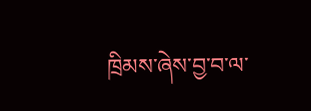ཁྲིམས་ཞེས་བྱ་བ་ལ་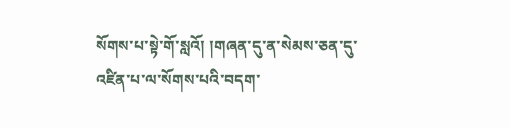སོགས་པ་སྟེ་གོ་སླའོ། །གཞན་དུ་ན་སེམས་ཅན་དུ་འཛིན་པ་ལ་སོགས་པའི་བདག་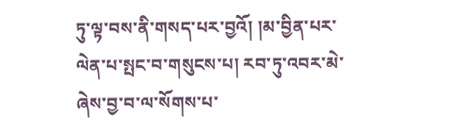ཏུ་ལྟ་བས་ནི་གསད་པར་བྱའོ། །མ་བྱིན་པར་ལེན་པ་སྤང་བ་གསུངས་པ། རབ་ཏུ་འབར་མེ་ཞེས་བྱ་བ་ལ་སོགས་པ་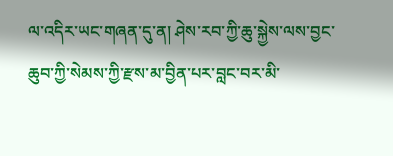ལ་འདིར་ཡང་གཞན་དུ་ན། ཤེས་རབ་ཀྱི་ཆུ་སྐྱེས་ལས་བྱང་ཆུབ་ཀྱི་སེམས་ཀྱི་རྫས་མ་བྱིན་པར་བླང་བར་མི་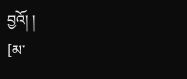བྱའོ། །
[མ་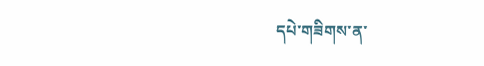དཔེ་གཟིགས་ན་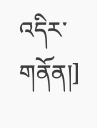འདིར་གནོན།]